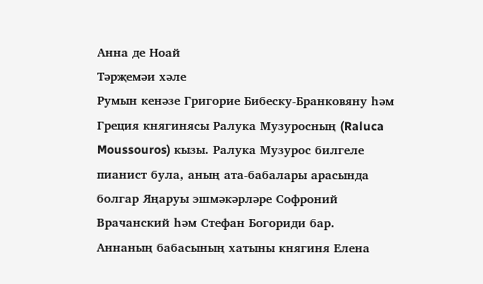Анна де Ноай
Тәрҗемәи хәле
Румын кенәзе Григорие Бибеску-Бранковяну һәм Греция княгинясы Ралука Музуросның (Raluca Moussouros) кызы. Ралука Музурос билгеле пианист була, аның ата-бабалары арасында болгар Яңаруы эшмәкәрләре Софроний Врачанский һәм Стефан Богориди бар.
Аннаның бабасының хатыны княгиня Елена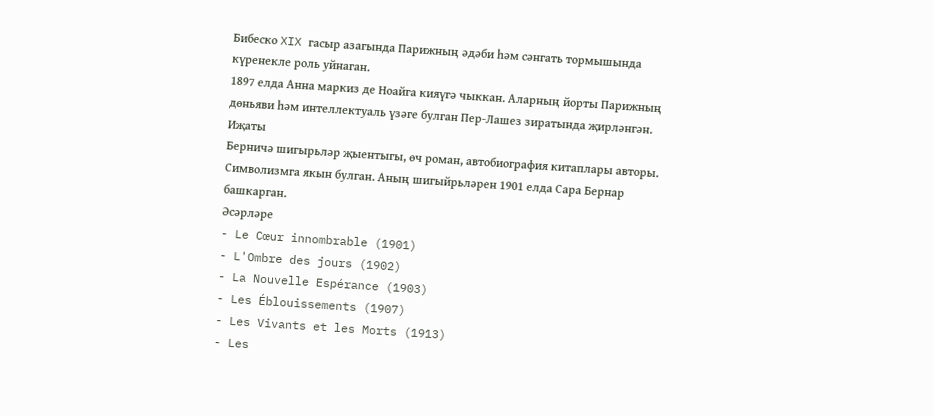Бибеско XIX гасыр азагында Парижның әдәби һәм сәнгать тормышында күренекле роль уйнаган.
1897 елда Анна маркиз де Ноайга кияүгә чыккан. Аларның йорты Парижның дөньяви һәм интеллектуаль үзәге булган Пер-Лашез зиратында җирләнгән.
Иҗаты
Берничә шигырьләр җыентыгы, өч роман, автобиография китаплары авторы. Символизмга якын булган. Аның шигыйрьләрен 1901 елда Сара Бернар башкарган.
Әсәрләре
- Le Cœur innombrable (1901)
- L'Ombre des jours (1902)
- La Nouvelle Espérance (1903)
- Les Éblouissements (1907)
- Les Vivants et les Morts (1913)
- Les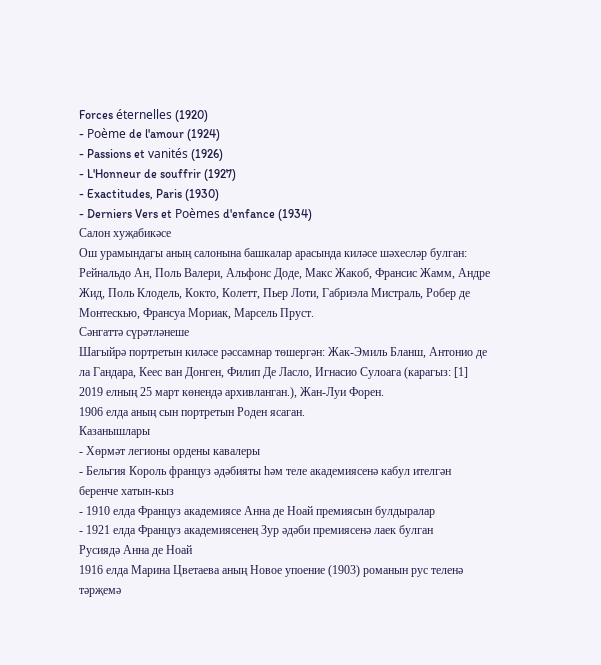Forces éternelles (1920)
- Poème de l'amour (1924)
- Passions et vanités (1926)
- L'Honneur de souffrir (1927)
- Exactitudes, Paris (1930)
- Derniers Vers et Poèmes d'enfance (1934)
Салон хуҗабикәсе
Ош урамындагы аның салонына башкалар арасында киләсе шәхесләр булган: Рейнальдо Ан, Поль Валери, Альфонс Доде, Макс Жакоб, Франсис Жамм, Андре Жид, Поль Клодель, Кокто, Колетт, Пьер Лоти, Габриэла Мистраль, Робер де Монтескью, Франсуа Мориак, Марсель Пруст.
Сәнгаттә сүрәтләнеше
Шагыйрә портретын киләсе рәссамнар төшергән: Жак-Эмиль Бланш, Антонио де ла Гандара, Кеес ван Донген, Филип Де Ласло, Игнасио Сулоага (карагыз: [1] 2019 елның 25 март көнендә архивланган.), Жан-Луи Форен.
1906 елда аның сын портретын Роден ясаган.
Казанышлары
- Хөрмәт легионы ордены кавалеры
- Бельгия Король француз әдәбияты һәм теле академиясенә кабул ителгән беренче хатын-кыз
- 1910 елда Француз академиясе Анна де Ноай премиясын булдыралар
- 1921 елда Француз академиясенең Зур әдәби премиясенә лаек булган
Русиядә Анна де Ноай
1916 елда Марина Цветаева аның Новое упоение (1903) романын рус теленә тәрҗемә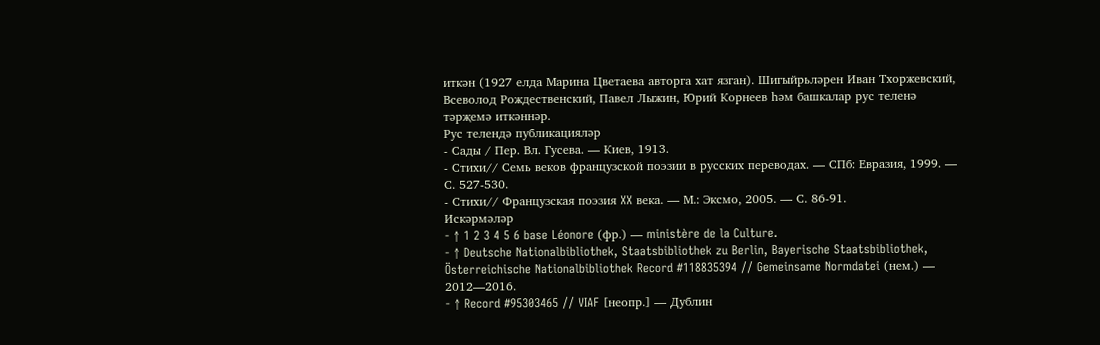иткән (1927 елда Марина Цветаева авторга хат язган). Шигыйрьләрен Иван Тхоржевский, Всеволод Рождественский, Павел Лыжин, Юрий Корнеев һәм башкалар рус теленә тәрҗемә иткәннәр.
Рус телендә публикацияләр
- Сады / Пер. Вл. Гусева. — Киев, 1913.
- Стихи// Семь веков французской поэзии в русских переводах. — СПб: Евразия, 1999. — С. 527-530.
- Стихи// Французская поэзия XX века. — М.: Эксмо, 2005. — С. 86-91.
Искәрмәләр
- ↑ 1 2 3 4 5 6 base Léonore (фр.) — ministère de la Culture.
- ↑ Deutsche Nationalbibliothek, Staatsbibliothek zu Berlin, Bayerische Staatsbibliothek, Österreichische Nationalbibliothek Record #118835394 // Gemeinsame Normdatei (нем.) — 2012—2016.
- ↑ Record #95303465 // VIAF [неопр.] — Дублин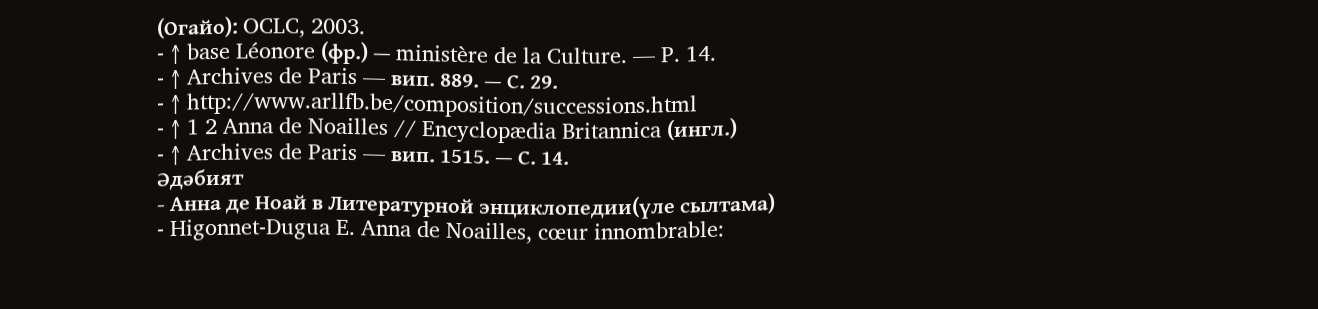(Огайо): OCLC, 2003.
- ↑ base Léonore (фр.) — ministère de la Culture. — P. 14.
- ↑ Archives de Paris — вип. 889. — С. 29.
- ↑ http://www.arllfb.be/composition/successions.html
- ↑ 1 2 Anna de Noailles // Encyclopædia Britannica (ингл.)
- ↑ Archives de Paris — вип. 1515. — С. 14.
Әдәбият
- Анна де Ноай в Литературной энциклопедии(үле сылтама)
- Higonnet-Dugua E. Anna de Noailles, cœur innombrable: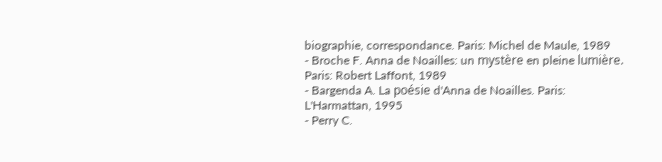biographie, correspondance. Paris: Michel de Maule, 1989
- Broche F. Anna de Noailles: un mystère en pleine lumière. Paris: Robert Laffont, 1989
- Bargenda A. La poésie d'Anna de Noailles. Paris: L'Harmattan, 1995
- Perry C.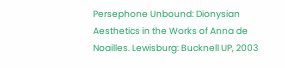Persephone Unbound: Dionysian Aesthetics in the Works of Anna de Noailles. Lewisburg: Bucknell UP, 2003